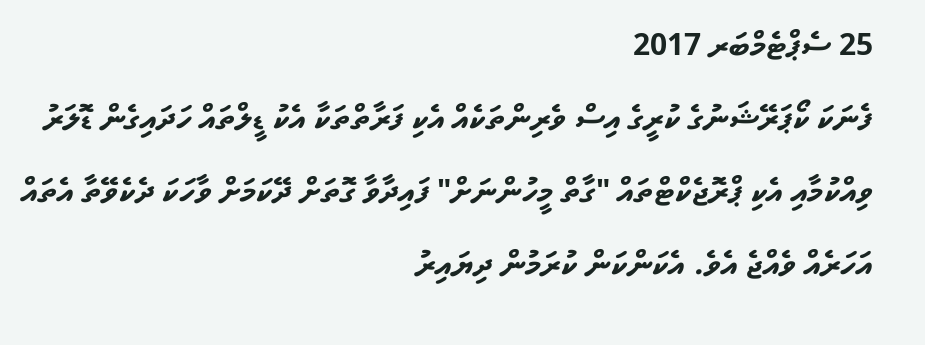25 ސެޕްޓެމްބަރ 2017
ފެނަކަ ކޯޕަރޭޝަނުގެ ކުރީގެ އިސް ވެރިންތަކެއް އެކި ފަރާތްތަކާ އެކު ޑީލްތައް ހަދައިގެން ޑޮލަރު ވިއްކުމާއި އެކި ޕްރޮޖެކްޓްތައް "ގާތް މީހުންނަށް" ފައިދާވާ ގޮތަށް ދޭކަމަށް ވާހަކަ ދެކެވޭތާ އެތައް އަހަރެއް ވެއްޖެ އެވެ. އެކަންކަން ކުރަމުން ދިޔައިރު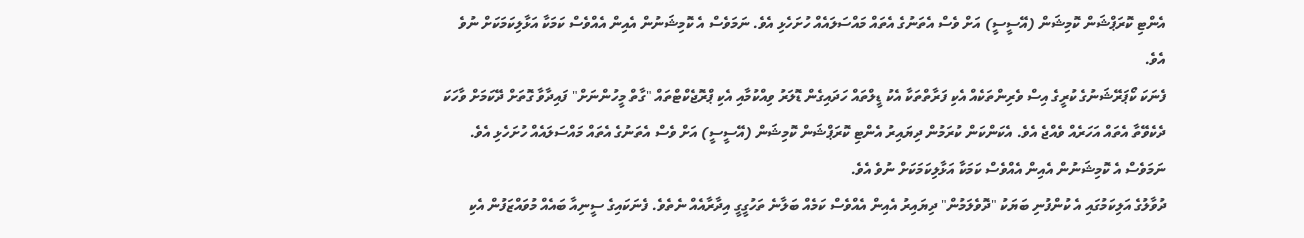އެންޓި ކޮރަޕްޝަން ކޮމިޝަން (އޭސީސީ) އަށް ވެސް އެތަނުގެ އެތައް މައްސަލައެއް ހުށަހެޅި އެވެ. ނަމަވެސް އެ ކޮމިޝަނުން އެއިން އެއްވެސް ކަމަކާ އަޅާލިކަމަކަށް ނުވެ އެވެ.
ފެނަކަ ކޯޕަރޭޝަނުގެ ކުރީގެ އިސް ވެރިންތަކެއް އެކި ފަރާތްތަކާ އެކު ޑީލްތައް ހަދައިގެން ޑޮލަރު ވިއްކުމާއި އެކި ޕްރޮޖެކްޓްތައް "ގާތް މީހުންނަށް" ފައިދާވާ ގޮތަށް ދޭކަމަށް ވާހަކަ ދެކެވޭތާ އެތައް އަހަރެއް ވެއްޖެ އެވެ. އެކަންކަން ކުރަމުން ދިޔައިރު އެންޓި ކޮރަޕްޝަން ކޮމިޝަން (އޭސީސީ) އަށް ވެސް އެތަނުގެ އެތައް މައްސަލައެއް ހުށަހެޅި އެވެ. ނަމަވެސް އެ ކޮމިޝަނުން އެއިން އެއްވެސް ކަމަކާ އަޅާލިކަމަކަށް ނުވެ އެވެ.
ދުވާލުގެ އަލިކަމުގައި އެ ކުންފުނި ބަޔަކު "ދޮވެލަމުން" ދިޔައިރު އެއިން އެއްވެސް ކަމެއް ބަލާނެ ތަހުގީގީ އިދާރާއެއް ނެތެވެ. ފެނަކައިގެ ސީނިއާ ބައެއް މުވައްޒަފުން އެކި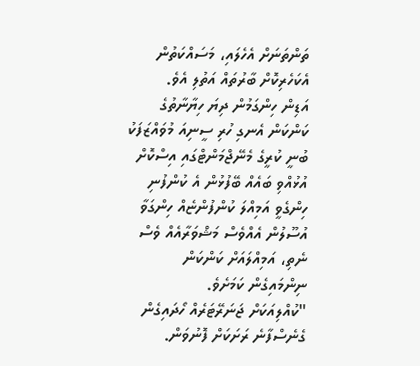ތަންތަނަށް އެހެލައި، މަސައްކަތުން އެކަހެރިކޮށް ބާރުތައް އަތުލި އެވެ.
އަޑިން ހިންގަމުން ދިޔަ ހިޔާނާތުގެ ކަންކަން އެނގި ހުރި ސީނިއަ މުވައްޒަފަކު ބުނީ ކުރީގެ މެނޭޖްމަންޓްގައި އިސްކޮށް އުޅުއްވި ބައެއް ބޭފުޅުން އެ ކުންފުނި ހިންގެވީ އަމިއްލަ ކުންފުންޏެއް ހިންގަވާ އުސޫލުން އެއްވެސް މަޝްވަރާއެއް ވެސް ނެތި، އަމިއްލައަށް ކަންކަން ނިންމައިގެން ކަމަށެވެ.
"ކުއްލިއަކަށް ޖަނަރޭޓަރެއް ހޯދައިގެން ގެނެސްފާނެ ރަށަކަށް ފޮނުވަން.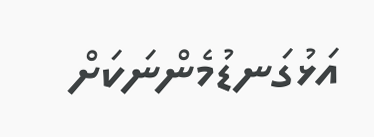އަޅުގަނޑުމެންނަކަށް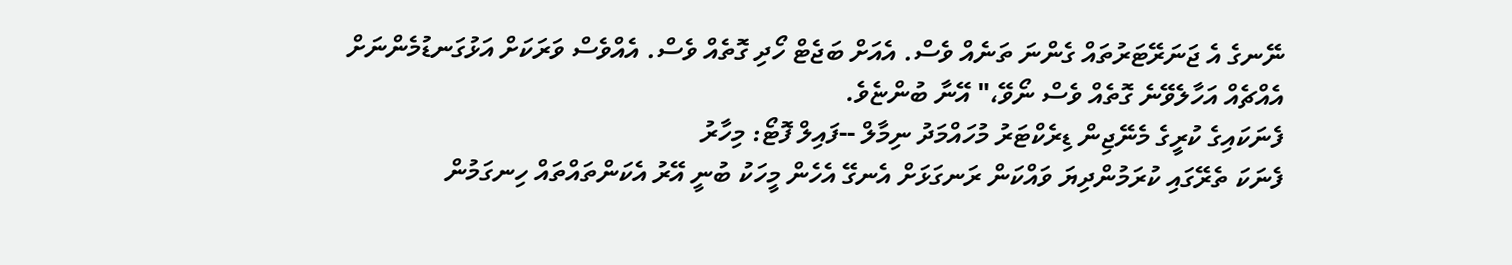ނޭނގެ އެ ޖަނަރޭޓަރުތައް ގެންނަ ތަނެއް ވެސް. އެއަށް ބަޖެޓް ހޯދި ގޮތެއް ވެސް. އެއްވެސް ވަރަކަށް އަޅުގަނޑުމެންނަށް އެއްޗެއް އަހާލެވޭނެ ގޮތެއް ވެސް ނޯވޭ،" އޭނާ ބުންޏެވެ.
ފެނަކައިގެ ކުރީގެ މެނޭޖިން ޑިރެކްޓަރު މުހައްމަދު ނިމާލް --ފައިލް ފޮޓޯ: މިހާރު
ފެނަކަ ތެރޭގައި ކުރަމުންދިޔަ ވައްކަން ރަނގަޅަށް އެނގޭ އެހެން މީހަކު ބުނީ އޭރު އެކަންތައްތައް ހިނގަމުން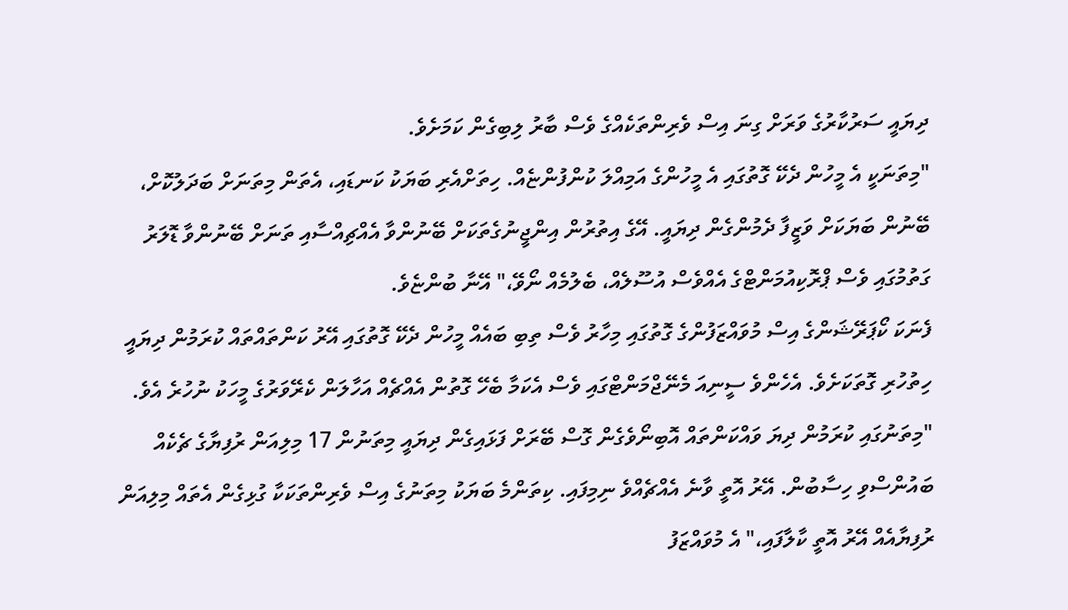ދިޔައީ ސަރުކާރުގެ ވަރަށް ގިނަ އިސް ވެރިންތަކެއްގެ ވެސް ބާރު ލިބިގެން ކަމަށެވެ.
"މިތަނަކީ އެ މީހުން ދެކޭ ގޮތުގައި އެ މީހުންގެ އަމިއްލަ ކުންފުންޏެއް. ހިތަށްއެރި ބަޔަކު ކަނޑައި، އެތަން މިތަނަށް ބަދަލުކޮށް، ބޭނުން ބަޔަކަށް ވަޒީފާ ދެމުންގެން ދިޔައީ. އޭގެ އިތުރުން އިންޖީނުގެތަކަށް ބޭނުންވާ އެއްޗިއްސާއި ތަނަށް ބޭނުންވާ ޑޮލަރު ގަތުމުގައި ވެސް ޕްރޮކިއުމަންޓްގެ އެއްވެސް އުސޫލެއް، ބެލުމެއް ނޯވޭ،" އޭނާ ބުންޏެވެ.
ފެނަކަ ކޯޕަރޭޝަންގެ އިސް މުވައްޒަފުންގެ ގޮތުގައި މިހާރު ވެސް ތިބި ބައެއް މީހުން ދެކޭ ގޮތުގައި އޭރު ކަންތައްތައް ކުރަމުން ދިޔައީ ހިތުހުރި ގޮތަކަށެވެ. އެހެންވެ ސީނިއަ މެނޭޖްމަންޓްގައި ވެސް އެކަމާ ބެހޭ ގޮތުން އެއްޗެއް އަހާލަން ކެރޭވަރުގެ މީހަކު ނުހުރެ އެވެ.
"މިތަނުގައި ކުރަމުން ދިޔަ ވައްކަންތައް އޮބިނޯވެގެން ގޮސް ބޭރަށް ފަޅައިގެން ދިޔައީ މިތަނުން 17 މިލިއަން ރުފިޔާގެ ޗެކެއް ބައުންސްވި ހިސާބުން. އޭރު އޮތީ ވާނެ އެއްޗެއްވެ ނިމިފައި. ކިތަންމެ ބަޔަކު މިތަނުގެ އިސް ވެރިންތަކަކާ ގުޅިގެން އެތައް މިލިއަން ރުފިޔާއެއް އޭރު އޮތީ ކާލާފައި،" އެ މުވައްޒަފު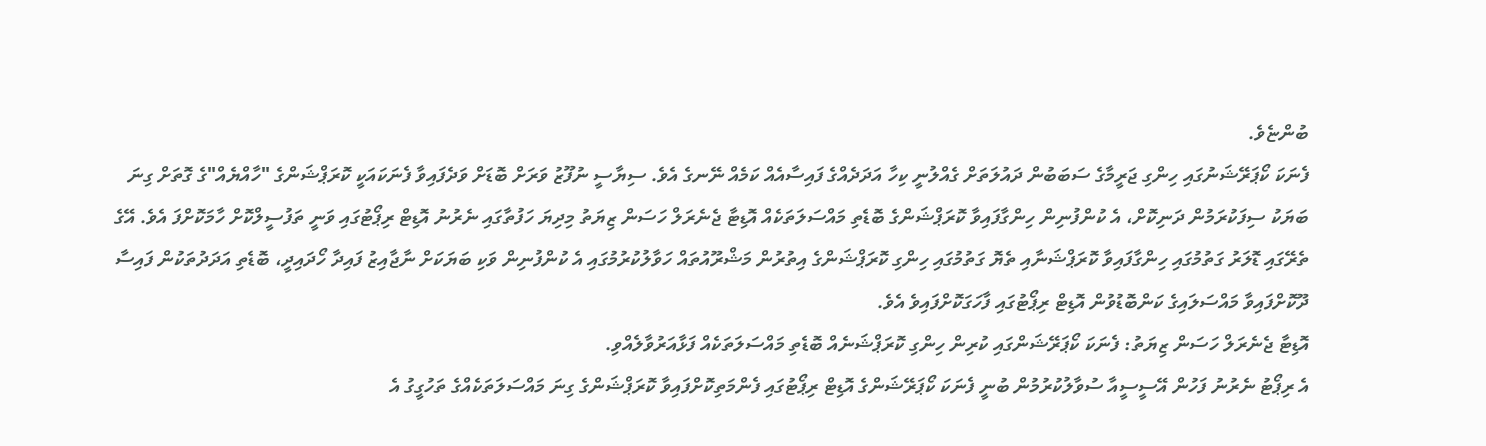ބުންޏެވެ.
ފެނަކަ ކޯޕަރޭޝަނުގައި ހިންގި ޖަރީމާގެ ސަބަބުން ދައުލަތަށް ގެއްލުނީ ކިހާ އަދަދެއްގެ ފައިސާއެއް ކަމެއް ނޭނގެ އެވެ. ސިޔާސީ ނުފޫޒު ވަރަށް ބޮޑަށް ވަދެފައިވާ ފެނަކައަކީ ކޮރަޕްޝަންގެ "ހާއްޔެއް"ގެ ގޮތަށް ގިނަ ބަޔަކު ސިފަކުރަމުން ދަނިކޮށް، އެ ކުންފުނިން ހިންގާފައިވާ ކޮރަޕްޝަންގެ ބޮޑެތި މައްސަލަތަކެއް އޮޑިޓާ ޖެނެރަލް ހަސަން ޒިޔަތު މިދިޔަ ހަފުތާގައި ނެރުނު އޮޑިޓް ރިޕޯޓުގައި ވަނީ ތަފުސީލްކޮށް ހާމަކޮށްފަ އެވެ. އޭގެ ތެރޭގައި ޑޮލަރު ގަތުމުގައި ހިންގާފައިވާ ކޮރަޕްޝަނާއި ތެޔޮ ގަތުމުގައި ހިންގި ކޮރަޕްޝަންގެ އިތުރުން މަޝްރޫއުތައް ހަވާލުކުރުމުގައި އެ ކުންފުނިން ވަކި ބަޔަކަށް ނާޖާއިޒު ފައިދާ ހޯދައިދީ، ބޮޑެތި އަދަދުތަކުން ފައިސާ ދޫކޮށްފައިވާ މައްސަލައިގެ ކަންބޮޑުވުން އޮޑިޓް ރިޕޯޓުގައި ފާހަގަކޮށްފައިވެ އެވެ.
އޮޑިޓާ ޖެނެރަލް ހަސަން ޒިޔަތު: ފެނަކަ ކޯޕަރޭޝަންގައި ކުރިން ހިންގި ކޮރަޕްޝަނެއް ބޮޑެތި މައްސަލަތަކެއް ފަޅާއަރުވާލެއްވި.
އެ ރިޕޯޓު ނެރުނު ފަހުން އޭސީސީއާ ސުވާލުކުރުމުން ބުނީ ފެނަކަ ކޯޕަރޭޝަންގެ އޮޑިޓް ރިޕޯޓުގައި ފެންމަތިކޮށްފައިވާ ކޮރަޕްޝަންގެ ގިނަ މައްސަލަތަކެއްގެ ތަހުގީގު އެ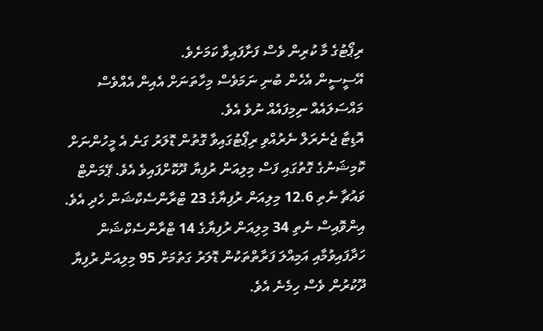ރިޕޯޓުގެ މާ ކުރިން ވެސް ފަށާފައިވާ ކަމަށެވެ.
އޭސީސީން އެހެން ބުނި ނަމަވެސް މިހާތަނަށް އެއިން އެއްވެސް މައްސަލައެއް ނިމިފައެއް ނުވެ އެވެ.
އޮޑިޓާ ޖެނެރަލް ނެރުއްވި ރިޕޯޓުގައިވާ ގޮތުން ޑޮލަރު ގަނެ އެ މީހުންނަށް ކޮމިޝަނުގެ ގޮތުގައި ފަސް މިލިއަން ރުފިޔާ ދޫކޮށްފައިވެ އެވެ. ޕޭމަންޓް ވައުޗާ ނެތި 12.6 މިލިއަން ރުފިޔާގެ 23 ޓްރާންސެކްޝަން ހެދި އެވެ. އިންވޮއިސް ނެތި 34 މިލިއަން ރުފިޔާގެ 14 ޓްރާންސެކްޝަން ހަދާފައިވުމާއި އަމިއްލަ ފަރާތްތަކުން ޑޮލަރު ގަތުމަށް 95 މިލިއަން ރުފިޔާ ދޫކުރުން ވެސް ހިމެނެ އެވެ.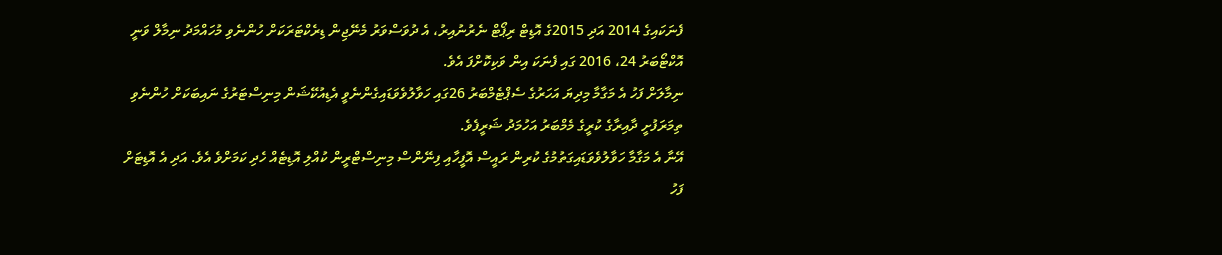ފެނަކައިގެ 2014 އަދި 2015ގެ އޮޑިޓް ރިޕޯޓް ނެރުނުއިރު، އެ ދުވަސްވަރު މެނޭޖިން ޑިރެކްޓަރަކަށް ހުންނެވި މުހައްމަދު ނިމާލް ވަނީ އޮކްޓޯބަރު 24، 2016 ގައި ފެނަކަ އިން ވަކިކޮށްފަ އެވެ.
ނިމާލަށް ފަހު އެ މަގާމާ މިދިޔަ އަހަރުގެ ސެޕްޓެމްބަރު 26ގައި ހަވާލުވެވަޑައިގެންނެވީ އެޑިއުކޭޝަން މިނިސްޓަރުގެ ނައިބަކަށް ހުންނެވި ތިމަރަފުށީ ދާއިރާގެ ކުރީގެ މެމްބަރު އަހުމަދު ޝަރީފެވެ.
އޭނާ އެ މަގާމާ ހަވާލުވެވަޑައިގަތުމުގެ ކުރިން ރައީސް އޮފީހާއި ފިނޭންސް މިނިސްޓްރީން ކުއްލި އޮޑިޓެއް ހެދި ކަމަށްވެ އެވެ. އަދި އެ އޮޑިޓަށް ފަހު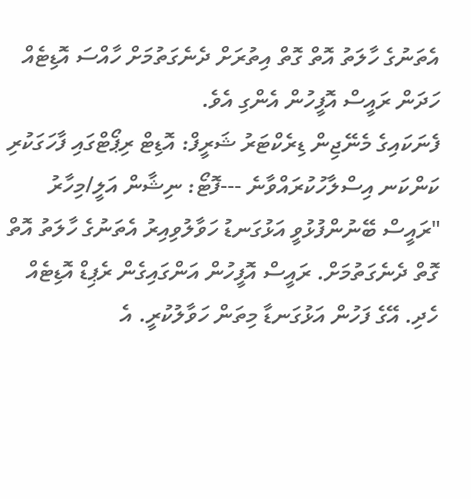އެތަނުގެ ހާލަތު އޮތް ގޮތް އިތުރަށް ދެނެގަތުމަށް ހާއްސަ އޮޑިޓެއް ހަދަން ރައީސް އޮފީހުން އެންގި އެވެ.
ފެނަކައިގެ މެނޭޖިން ޑިރެކްޓަރު ޝަރީފް: އޮޑިޓް ރިޕޯޓްގައި ފާހަގަކުރި ކަންކަނ އިސްލާހުކުރައްވާނެ ---ފޮޓޯ: ނިޝާން އަލީ/މިހާރު
"ރައީސް ބޭނުންފުޅުވީ އަޅުގަނޑު ހަވާލުވިއިރު އެތަނުގެ ހާލަތު އޮތް ގޮތް ދެނެގަތުމަށް. ރައީސް އޮފީހުން އަންގައިގެން ރެޕިޑް އޮޑިޓެއް ހެދި. އޭގެ ފަހުން އަޅުގަނޑާ މިތަން ހަވާލުކުރީ. އެ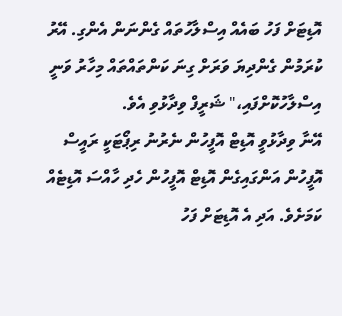އޮޑިޓަށް ފަހު ބައެއް އިސްލާހުތައް ގެންނަން އެންގި. އޭރު ކުރަމުން ގެންދިޔަ ވަރަށް ގިނަ ކަންތައްތައް މިހާރު ވަނީ އިސްލާހުކޮށްފައި،" ޝަރީފް ވިދާޅުވި އެވެ.
އޭނާ ވިދާޅުވީ އޮޑިޓް އޮފީހުން ނެރުނު ރިޕޯޓަކީ ރައީސް އޮފީހުން އަންގައިގެން އޮޑިޓް އޮފީހުން ހެދި ހާއްސަ އޮޑިޓެއް ކަމަށެވެ. އަދި އެ އޮޑިޓަށް ފަހު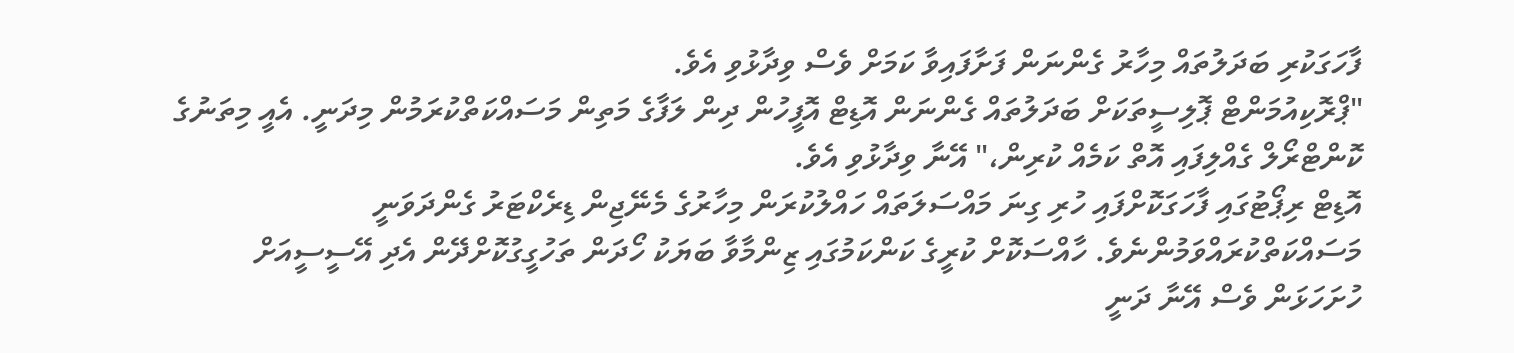ފާހަގަކުރި ބަދަލުތައް މިހާރު ގެންނަން ފަށާފައިވާ ކަމަށް ވެސް ވިދާޅުވި އެވެ.
"ޕްރޮކިއުމަންޓް ޕޮލިސީތަކަށް ބަދަލުތައް ގެންނަން އޮޑިޓް އޮފީހުން ދިން ލަފާގެ މަތިން މަސައްކަތްކުރަމުން މިދަނީ. އެއީ މިތަނުގެ ކޮންޓްރޯލް ގެއްލިފައި އޮތް ކަމެއް ކުރިން،" އޭނާ ވިދާޅުވި އެވެ.
އޮޑިޓް ރިޕޯޓުގައި ފާހަގަކޮށްފައި ހުރި ގިނަ މައްސަލަތައް ހައްލުކުރަން މިހާރުގެ މެނޭޖިން ޑިރެކްޓަރު ގެންދަވަނީ މަސައްކަތްކުރައްވަމުންނެވެ. ހާއްސަކޮށް ކުރީގެ ކަންކަމުގައި ޒިންމާވާ ބަޔަކު ހޯދަން ތަހުގީގުކޮށްދޭން އެދި އޭސީސީއަށް ހުށަހަޅަން ވެސް އޭނާ ދަނީ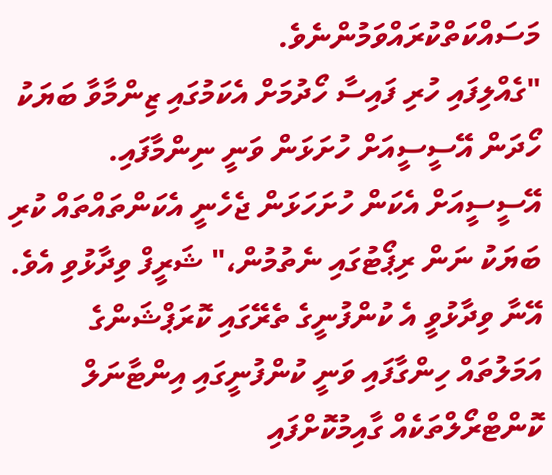މަސައްކަތްކުރައްވަމުންނެވެ.
"ގެއްލިފައި ހުރި ފައިސާ ހޯދުމަށް އެކަމުގައި ޒިންމާވާ ބަޔަކު ހޯދަން އޭސީސީއަށް ހުށަޅަން ވަނީ ނިންމާފައި. އޭސީސީއަށް އެކަން ހުށަހަޅަން ޖެހެނީ އެކަންތައްތައް ކުރި ބަޔަކު ނަން ރިޕޯޓުގައި ނެތުމުން،" ޝަރީފް ވިދާޅުވި އެވެ.
އޭނާ ވިދާޅުވީ އެ ކުންފުނީގެ ތެރޭގައި ކޮރަޕްޝަންގެ އަމަލުތައް ހިންގާފައި ވަނީ ކުންފުނީގައި އިންޓާނަލް ކޮންޓްރޯލްތަކެއް ގާއިމުކޮށްފައި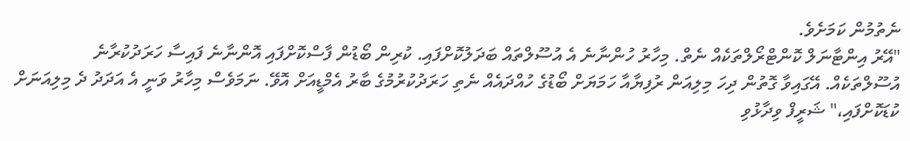ނެތުމުން ކަމަށެވެ.
"އޭރު އިންޓާނަލް ކޮންޓްރޯލްތަކެއް ނެތް. މިހާރު ހުންނާނެ އެ އުސޫލްތައް ބަދަލުކޮށްފައި. ކުރިން ބޯޑުން ފާސްކޮށްފައި އޮންނާނެ ފައިސާ ހަރަދުކުރާނެ އުސޫލްތަކެއް. އޭގައިވާ ގޮތުން ދިހަ މިލިއަން ރުފިޔާއާ ހަމަޔަށް ބޯޑުގެ ހުއްދައެއް ނެތި ހަރަދުކުރުމުގެ ބާރު އެމްޑީއަށް އޮވޭ. ނަމަވެސް މިހާރު ވަނީ އެ އަދަދު ދެ މިލިއަނަށް ކުޑަކޮށްފައި،" ޝަރީފް ވިދާޅުވި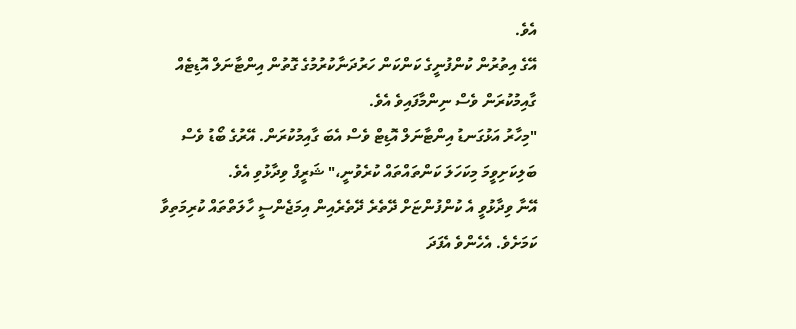އެވެ.
އޭގެ އިތުރުން ކުންފުނީގެ ކަންކަން ހަރުދަނާކުރުމުގެ ގޮތުން އިންޓާނަލް އޮޑިޓެއް ގާއިމުކުރަން ވެސް ނިންމާފައިވެ އެވެ.
"މިހާރު އަޅުގަނޑު އިންޓާނަލް އޮޑިޓް ވެސް އެބަ ގާއިމުކުރަން. އޭރުގެ ބޯޑު ވެސް ބަލިކަށިވީމަ މިކަހަލަ ކަންތައްތައް ކުރެވުނީ،" ޝަރީފް ވިދާޅުވި އެވެ.
އޭނާ ވިދާޅުވީ އެ ކުންފުންޏަށް ދޭތެރެ ދޭތެރެއިން އިމަޖެންސީ ހާލަތްތައް ކުރިމަތިވާ ކަމަށެވެ. އެހެންވެ އެފަދަ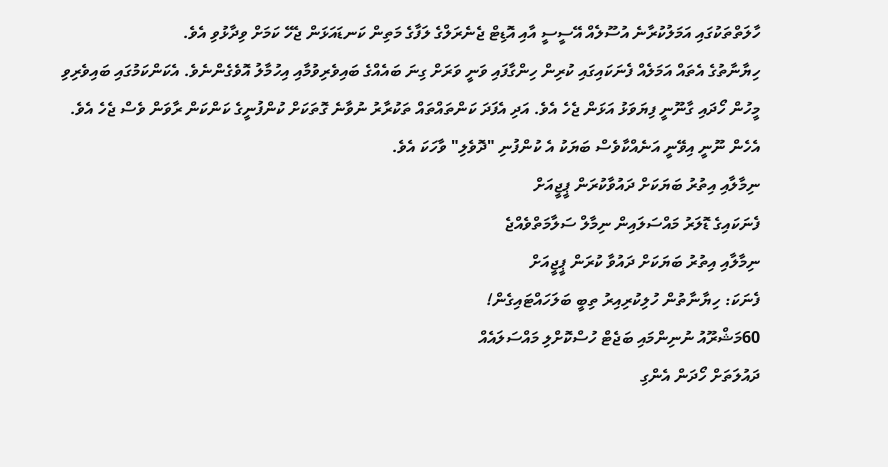ހާލަތްތަކުގައި އަމަލުކުރާނެ އުސޫލެއް އޭސީސީ އާއި އޮޑިޓް ޖެނެރަލްގެ ލަފާގެ މަތިން ކަނޑައަޅަން ޖެހޭ ކަމަށް ވިދާޅުވި އެވެ.
ހިޔާނާތުގެ އެތައް އަމަލެއް ފެނަކައިގައި ކުރިން ހިންގާފައި ވަނީ ވަރަށް ގިނަ ބައެއްގެ ބައިވެރިވުމާއި އިހުމާލު އޮވެގެންނެވެ. އެކަންކަމުގައި ބައިވެރިވި މީހުން ހޯދައި ގާނޫނީ ފިޔަވަޅު އަޅަން ޖެހެ އެވެ. އަދި އެފަދަ ކަންތައްތައް ތަކުރާރު ނުވާނެ ގޮތަކަށް ކުންފުނީގެ ކަންކަން ރާވަން ވެސް ޖެހެ އެވެ. އެހެން ނޫނީ އިވޭނީ އަނެއްކާވެސް ބަޔަކު އެ ކުންފުނި "ދޮވެލި" ވާހަކަ އެވެ.
ނިމާލާއި އިތުރު ބަޔަކަށް ދައުވާކުރަން ޕީޖީއަށް
ފެނަކައިގެ ޑޮލަރު މައްސަލައިން ނިމާލް ސަލާމަތްވެއްޖެ
ނިމާލާއި އިތުރު ބަޔަކަށް ދައުވާ ކުރަން ޕީޖީއަށް
ފެނަކަ: ހިޔާނާތުން ހުލިކުރިއިރު ތިބީ ބަލަހައްޓައިގެން!
60މަޝްރޫއު ނުނިންމައި ބަޖެޓް ހުސްކޮށްލި މައްސަލައެއް
ދައުލަތަށް ހޯދަން އެންގި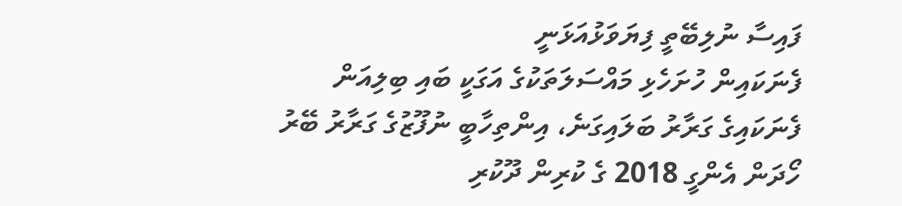ފައިސާ ނުލިބޭތީ ފިޔަވަޅުއަޅަނީ
ފެނަކައިން ހުށަހެޅި މައްސަލަތަކުގެ އަގަކީ ބައި ބިލިއަން
ފެނަކައިގެ ގަރާރު ބަލައިގަނެ، އިންތިހާބީ ނުފޫޒުގެ ގަރާރު ބޭރު
ހޯދަން އެންގީ 2018 ގެ ކުރިން ދޫކުރި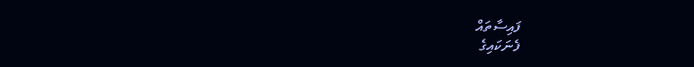ފައިސާތައް
ފެނަކައިގެ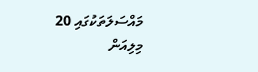މައްސަލަތަކުގައި 20 މިލިއަން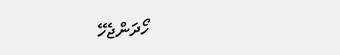ހޯދަންޖެހޭ